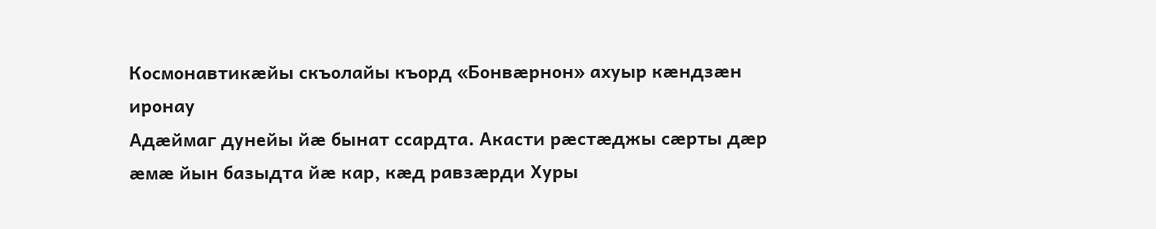Космонавтикæйы скъолайы къорд «Бонвæрнон» ахуыр кæндзæн иронау
Адæймаг дунейы йæ бынат ссардта. Акасти рæстæджы сæрты дæр æмæ йын базыдта йæ кар, кæд равзæрди Хуры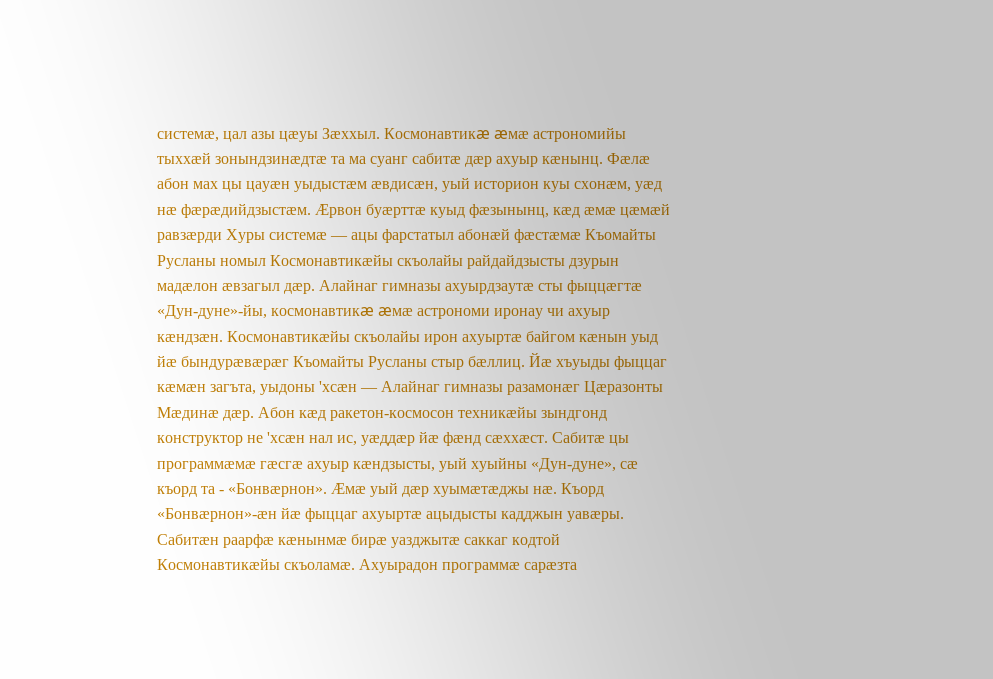системæ, цал азы цæуы Зæххыл. Космонавтикæ æмæ астрономийы тыххæй зонындзинæдтæ та ма суанг сабитæ дæр ахуыр кæнынц. Фæлæ абон мах цы цауæн уыдыстæм æвдисæн, уый историон куы схонæм, уæд нæ фæрæдийдзыстæм. Æрвон буæрттæ куыд фæзынынц, кæд æмæ цæмæй равзæрди Хуры системæ — ацы фарстатыл абонæй фæстæмæ Къомайты Русланы номыл Космонавтикæйы скъолайы райдайдзысты дзурын мадæлон æвзагыл дæр. Алайнаг гимназы ахуырдзаутæ сты фыццæгтæ «Дун-дуне»-йы, космонавтикæ æмæ астрономи иронау чи ахуыр кæндзæн. Космонавтикæйы скъолайы ирон ахуыртæ байгом кæнын уыд йæ бындурæвæрæг Къомайты Русланы стыр бæллиц. Йæ хъуыды фыццаг кæмæн загъта, уыдоны 'хсæн — Алайнаг гимназы разамонæг Цæразонты Мæдинæ дæр. Абон кæд ракетон-космосон техникæйы зындгонд конструктор не 'хсæн нал ис, уæддæр йæ фæнд сæххæст. Сабитæ цы программæмæ гæсгæ ахуыр кæндзысты, уый хуыйны «Дун-дуне», сæ къорд та - «Бонвæрнон». Æмæ уый дæр хуымæтæджы нæ. Къорд «Бонвæрнон»-æн йæ фыццаг ахуыртæ ацыдысты кадджын уавæры. Сабитæн раарфæ кæнынмæ бирæ уазджытæ саккаг кодтой Космонавтикæйы скъоламæ. Ахуырадон программæ сарæзта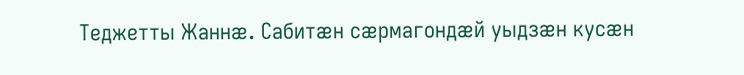Теджетты Жаннæ. Сабитæн сæрмагондæй уыдзæн кусæн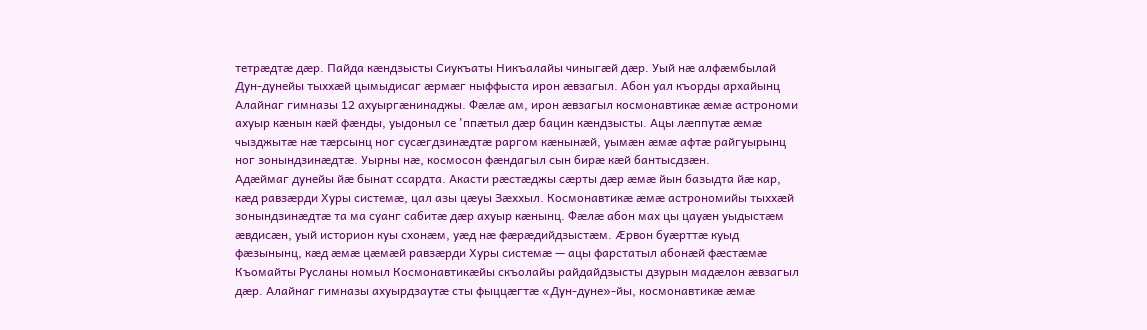тетрæдтæ дæр. Пайда кæндзысты Сиукъаты Никъалайы чиныгæй дæр. Уый нæ алфæмбылай Дун-дунейы тыххæй цымыдисаг æрмæг ныффыста ирон æвзагыл. Абон уал къорды архайынц Алайнаг гимназы 12 ахуыргæнинаджы. Фæлæ ам, ирон æвзагыл космонавтикæ æмæ астрономи ахуыр кæнын кæй фæнды, уыдоныл се 'ппæтыл дæр бацин кæндзысты. Ацы лæппутæ æмæ чызджытæ нæ тæрсынц ног сусæгдзинæдтæ раргом кæнынæй, уымæн æмæ афтæ райгуырынц ног зонындзинæдтæ. Уырны нæ, космосон фæндагыл сын бирæ кæй бантысдзæн.
Адæймаг дунейы йæ бынат ссардта. Акасти рæстæджы сæрты дæр æмæ йын базыдта йæ кар, кæд равзæрди Хуры системæ, цал азы цæуы Зæххыл. Космонавтикæ æмæ астрономийы тыххæй зонындзинæдтæ та ма суанг сабитæ дæр ахуыр кæнынц. Фæлæ абон мах цы цауæн уыдыстæм æвдисæн, уый историон куы схонæм, уæд нæ фæрæдийдзыстæм. Æрвон буæрттæ куыд фæзынынц, кæд æмæ цæмæй равзæрди Хуры системæ — ацы фарстатыл абонæй фæстæмæ Къомайты Русланы номыл Космонавтикæйы скъолайы райдайдзысты дзурын мадæлон æвзагыл дæр. Алайнаг гимназы ахуырдзаутæ сты фыццæгтæ «Дун-дуне»-йы, космонавтикæ æмæ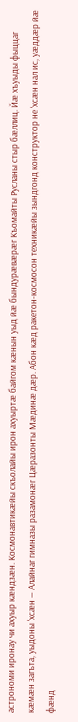астрономи иронау чи ахуыр кæндзæн. Космонавтикæйы скъолайы ирон ахуыртæ байгом кæнын уыд йæ бындурæвæрæг Къомайты Русланы стыр бæллиц. Йæ хъуыды фыццаг кæмæн загъта, уыдоны 'хсæн — Алайнаг гимназы разамонæг Цæразонты Мæдинæ дæр. Абон кæд ракетон-космосон техникæйы зындгонд конструктор не 'хсæн нал ис, уæддæр йæ фæнд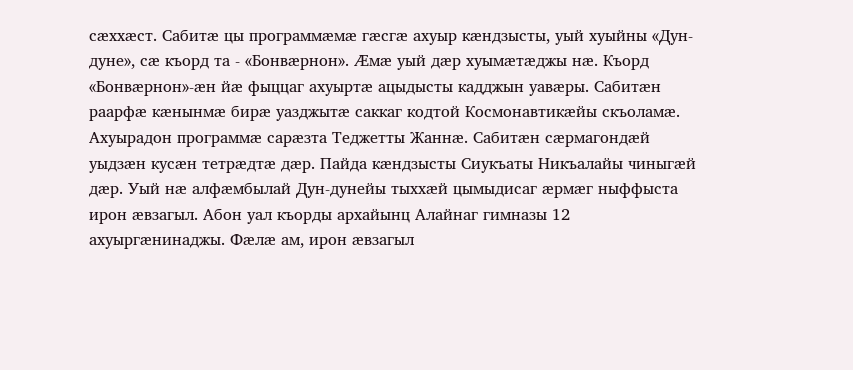сæххæст. Сабитæ цы программæмæ гæсгæ ахуыр кæндзысты, уый хуыйны «Дун-дуне», сæ къорд та - «Бонвæрнон». Æмæ уый дæр хуымæтæджы нæ. Къорд «Бонвæрнон»-æн йæ фыццаг ахуыртæ ацыдысты кадджын уавæры. Сабитæн раарфæ кæнынмæ бирæ уазджытæ саккаг кодтой Космонавтикæйы скъоламæ. Ахуырадон программæ сарæзта Теджетты Жаннæ. Сабитæн сæрмагондæй уыдзæн кусæн тетрæдтæ дæр. Пайда кæндзысты Сиукъаты Никъалайы чиныгæй дæр. Уый нæ алфæмбылай Дун-дунейы тыххæй цымыдисаг æрмæг ныффыста ирон æвзагыл. Абон уал къорды архайынц Алайнаг гимназы 12 ахуыргæнинаджы. Фæлæ ам, ирон æвзагыл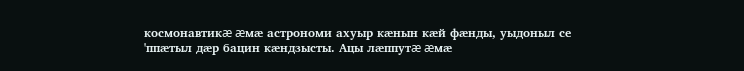космонавтикæ æмæ астрономи ахуыр кæнын кæй фæнды, уыдоныл се 'ппæтыл дæр бацин кæндзысты. Ацы лæппутæ æмæ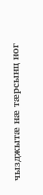чызджытæ нæ тæрсынц ног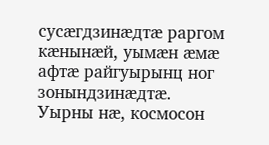сусæгдзинæдтæ раргом кæнынæй, уымæн æмæ афтæ райгуырынц ног зонындзинæдтæ. Уырны нæ, космосон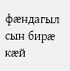фæндагыл сын бирæ кæй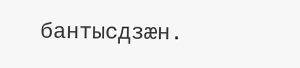бантысдзæн.